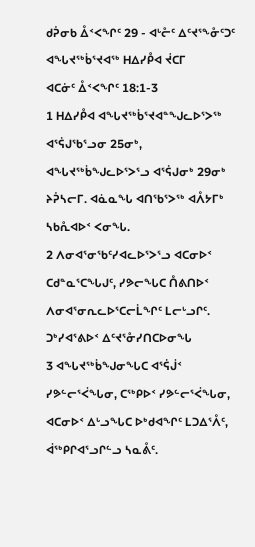ᑯᕉᓂᑲ ᐂᑉᐸᖏᑦ 29 - ᐊᒡᓔᑦ ᐃᑦᔪᕐᖕᓁᑦᑐᑦ
ᐊᖓᔪᖅᑳᕐᔪᐊᖅ ᕼᐃᓯᑬᐊ ᔫᑕᒥ
ᐊᑕᓃᑦ ᐂᑉᐸᖏᑦ 18:1-3
1 ᕼᐃᓯᑬᐊ ᐊᖓᔪᖅᑳᕐᔪᐊᓐᖑᓚᐅᕐᐳᖅ ᐊᕐᕌᒍᖃᕐᓗᓂ 25ᓂᒃ, ᐊᖓᔪᖅᑳᖑᓚᐅᕐᐳᕐᓗ ᐊᕐᕌᒍᓂᒃ 29ᓂᒃ ᔨᕉᓴᓕᒥ. ᐊᓈᓇᖓ ᐊᑎᖃᕐᐳᖅ ᐊᐰᔭᒥᒃ ᓴᑲᕅᐊᐅᑉ ᐸᓂᖓ.
2 ᐱᓂᐊᕐᓂᖃᑦᓯᐊᓚᐅᕐᐳᕐᓗ ᐊᑕᓂᐅᑉ ᑕᑯᓐᓇᕐᑕᖓᒍᑦ, ᓯᕗᓕᖓᑕ ᑍᕕᑎᐅᑉ ᐱᓂᐊᕐᓂᕆᓚᐅᕐᑕᓕᒫᖏᑦ ᒪᓕᒡᓗᒋᑦ.
ᑐᒃᓯᐊᕐᕕᐅᑉ ᐃᑦᔪᕐᓁᓯᑎᑕᐅᓂᖓ
3 ᐊᖓᔪᖅᑳᖑᓂᖓᑕ ᐊᕐᕌᒎᑉ ᓯᕗᓪᓕᕐᐹᖓᓂ, ᑕᖅᑭᐅᑉ ᓯᕗᓪᓕᕐᐹᖓᓂ, ᐊᑕᓂᐅᑉ ᐃᒡᓗᖓᑕ ᐅᒃᑯᐊᖏᑦ ᒪᑐᐃᕐᐰᑦ, ᐋᖅᑭᒋᐊᕐᓗᒋᓪᓗ ᓴᓇᕔᑦ.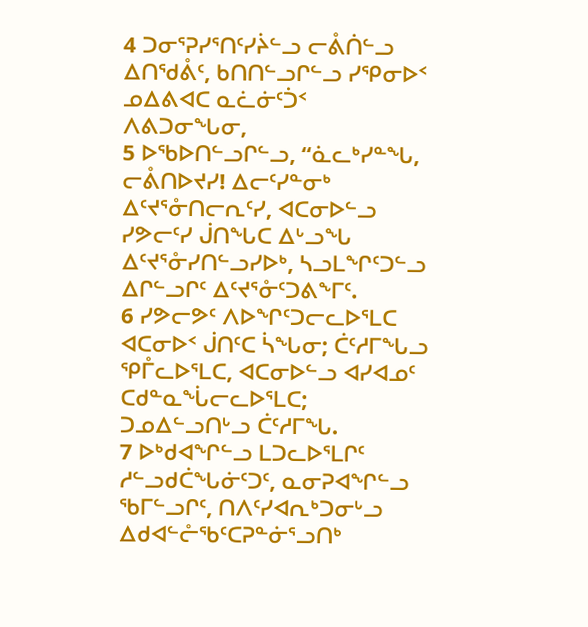4 ᑐᓂᕐᕈᓯᕐᑎᑦᓯᔩᓪᓗ ᓕᕔᑏᓪᓗ ᐃᑎᖁᕔᑦ, ᑲᑎᑎᓪᓗᒋᓪᓗ ᓯᕿᓂᐅᑉ ᓄᐃᕕᐊᑕ ᓇᓛᓃᑦᑑᑉ ᐱᕕᑐᓂᖓᓂ,
5 ᐅᖃᐅᑎᓪᓗᒋᓪᓗ, “ᓈᓚᒃᓯᓐᖓ, ᓕᕔᑎᐅᔪᓯ! ᐃᓕᑦᓯᓐᓂᒃ ᐃᑦᔪᕐᓁᑎᓕᕆᑦᓯ, ᐊᑕᓂᐅᓪᓗ ᓯᕗᓕᑦᓯ ᒎᑎᖓᑕ ᐃᒡᓗᖓ ᐃᑦᔪᕐᓁᓯᑎᓪᓗᓯᐅᒃ, ᓴᓗᒪᖏᑦᑐᓪᓗ ᐃᒋᓪᓗᒋᑦ ᐃᑦᔪᕐᓁᑦᑐᕕᖕᒥᑦ.
6 ᓯᕗᓕᕗᑦ ᐱᐅᖏᑦᑐᓕᓚᐅᕐᒪᑕ ᐊᑕᓂᐅᑉ ᒎᑎᑦᑕ ᓵᖓᓂ; ᑖᑦᓱᒥᖓᓗ ᕿᒤᓚᐅᕐᒪᑕ, ᐊᑕᓂᐅᓪᓗ ᐊᓯᐊᓄᑦ ᑕᑯᓐᓇᖔᓕᓚᐅᕐᒪᑕ; ᑐᓄᐃᓪᓗᑎᒡᓗ ᑖᑦᓱᒥᖓ.
7 ᐅᒃᑯᐊᖏᓪᓗ ᒪᑐᓚᐅᕐᒪᒋᑦ ᓱᓪᓗᑯᑖᖓᓃᑦᑐᑦ, ᓇᓂᕈᐊᖏᓪᓗ ᖃᒥᓪᓗᒋᑦ, ᑎᐱᑦᓯᐊᕆᒃᑐᓂᒡᓗ ᐃᑯᐊᓪᓔᖃᑦᑕᕈᓐᓃᕐᓗᑎᒃ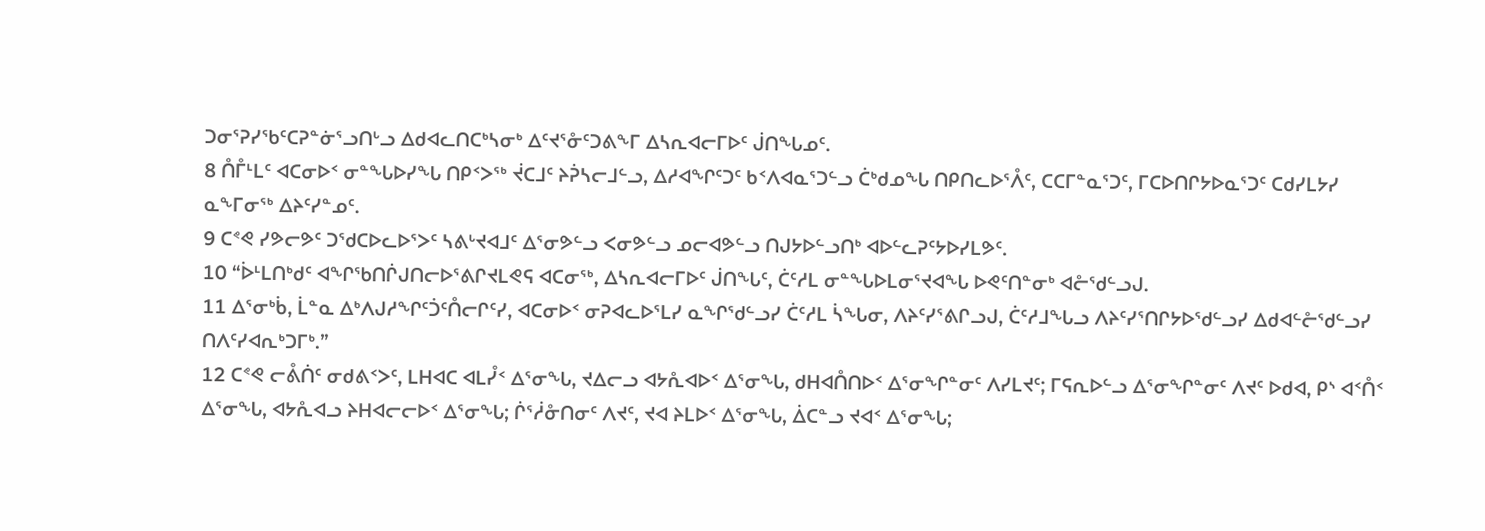ᑐᓂᕐᕈᓯᖃᑦᑕᕈᓐᓃᕐᓗᑎᒡᓗ ᐃᑯᐊᓚᑎᑕᒃᓴᓂᒃ ᐃᑦᔪᕐᓁᑦᑐᕕᖕᒥ ᐃᓴᕆᐊᓕᒥᐅᑦ ᒎᑎᖓᓄᑦ.
8 ᑍᒤᒻᒪᑦ ᐊᑕᓂᐅᑉ ᓂᓐᖓᐅᓯᖓ ᑎᑭᑉᐳᖅ ᔫᑕᒧᑦ ᔨᕉᓴᓕᒧᓪᓗ, ᐃᓱᐊᖏᑦᑐᑦ ᑲᑉᐱᐊᓇᕐᑐᓪᓗ ᑖᒃᑯᓄᖓ ᑎᑭᑎᓚᐅᕐᐰᑦ, ᑕᑕᒥᓐᓇᕐᑐᑦ, ᒥᑕᐅᑎᒋᔭᐅᓇᕐᑐᑦ ᑕᑯᓯᒪᔭᓯ ᓇᖕᒥᓂᖅ ᐃᔨᑦᓯᓐᓄᑦ.
9 ᑕᕝᕙ ᓯᕗᓕᕗᑦ ᑐᖁᑕᐅᓚᐅᕐᐳᑦ ᓴᕕᒡᔪᐊᒧᑦ ᐃᕐᓂᕗᓪᓗ ᐸᓂᕗᓪᓗ ᓄᓕᐊᕗᓪᓗ ᑎᒍᔭᐅᓪᓗᑎᒃ ᐊᐅᓪᓚᕈᑦᔭᐅᓯᒪᕗᑦ.
10 “ᐆᒻᒪᑎᒃᑯᑦ ᐊᖏᖃᑎᒌᒍᑎᓕᐅᕐᕕᒋᔪᒪᕙᕋ ᐊᑕᓂᖅ, ᐃᓴᕆᐊᓕᒥᐅᑦ ᒎᑎᖓᑦ, ᑖᑦᓱᒪ ᓂᓐᖓᐅᒪᓂᕐᔪᐊᖓ ᐅᕙᑦᑎᓐᓂᒃ ᐊᓔᖁᓪᓗᒍ.
11 ᐃᕐᓂᒃᑳ, ᒫᓐᓇ ᐃᒃᐱᒍᓱᖏᑦᑑᑦᑍᓕᒋᑦᓯ, ᐊᑕᓂᐅᑉ ᓂᕈᐊᓚᐅᕐᒪᓯ ᓇᖏᖁᓪᓗᓯ ᑖᑦᓱᒪ ᓵᖓᓂ, ᐱᔨᑦᓯᕐᕕᒋᓗᒍ, ᑖᑦᓱᒧᖓᓗ ᐱᔨᑦᓯᕐᑎᒋᔭᐅᖁᓪᓗᓯ ᐃᑯᐊᓪᓔᖁᓪᓗᓯ ᑎᐱᑦᓯᐊᕆᒃᑐᒥᒃ.”
12 ᑕᕝᕙ ᓕᕔᑏᑦ ᓂᑯᕕᑉᐳᑦ, ᒪᕼᐊᑕ ᐊᒪᓮᑉ ᐃᕐᓂᖓ, ᔪᐃᓕᓗ ᐊᔭᕅᐊᐅᑉ ᐃᕐᓂᖓ, ᑯᕼᐊᑍᑎᐅᑉ ᐃᕐᓂᖏᓐᓂᑦ ᐱᓯᒪᔪᑦ; ᒥᕋᕆᐅᓪᓗ ᐃᕐᓂᖏᓐᓂᑦ ᐱᔪᑦ ᐅᑯᐊ, ᑭᔅ ᐊᑉᑍᑉ ᐃᕐᓂᖓ, ᐊᔭᕅᐊᓗ ᔨᕼᐊᓕᓕᐅᑉ ᐃᕐᓂᖓ; ᒌᕐᓲᓁᑎᓂᑦ ᐱᔪᑦ, ᔪᐊ ᔨᒪᐅᑉ ᐃᕐᓂᖓ, ᐄᑕᓐᓗ ᔪᐊᑉ ᐃᕐᓂᖓ;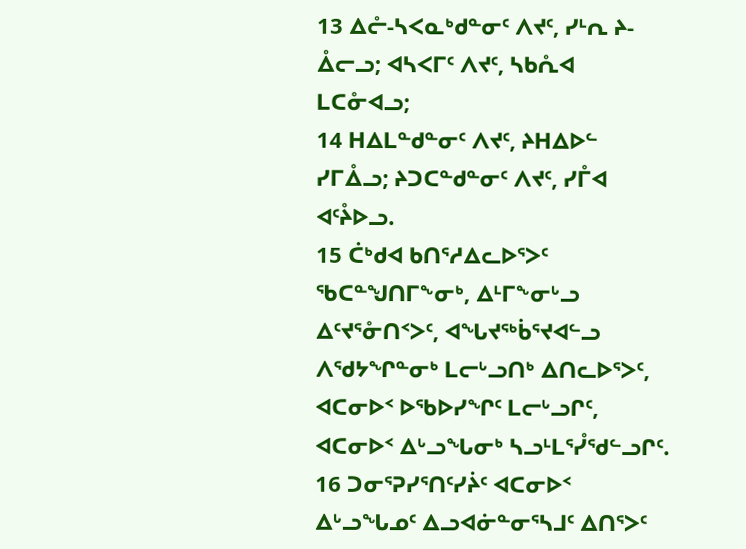13 ᐃᓔ-ᓴᐸᓇᒃᑯᓐᓂᑦ ᐱᔪᑦ, ᓯᒻᕆ ᔨ-ᐂᓕᓗ; ᐊᓴᐸᒥᑦ ᐱᔪᑦ, ᓴᑲᕅᐊ ᒪᑕᓁᐊᓗ;
14 ᕼᐃᒪᓐᑯᓐᓂᑦ ᐱᔪᑦ, ᔨᕼᐃᐅᓪ ᓯᒥᐂᓗ; ᔨᑐᑕᓐᑯᓐᓂᑦ ᐱᔪᑦ, ᓯᒤᐊ ᐊᑦᔧᐅᓗ.
15 ᑖᒃᑯᐊ ᑲᑎᕐᓱᐃᓚᐅᕐᐳᑦ ᖃᑕᓐᖑᑎᒥᖕᓂᒃ, ᐃᒻᒥᖕᓂᒡᓗ ᐃᑦᔪᕐᓁᑎᑉᐳᑦ, ᐊᖓᔪᖅᑳᕐᔪᐊᓪᓗ ᐱᖁᔭᖏᓐᓂᒃ ᒪᓕᒡᓗᑎᒃ ᐃᑎᓚᐅᕐᐳᑦ, ᐊᑕᓂᐅᑉ ᐅᖃᐅᓯᖏᑦ ᒪᓕᒡᓗᒋᑦ, ᐊᑕᓂᐅᑉ ᐃᒡᓗᖓᓂᒃ ᓴᓗᒻᒪᕐᓮᖁᓪᓗᒋᑦ.
16 ᑐᓂᕐᕈᓯᕐᑎᑦᓯᔩᑦ ᐊᑕᓂᐅᑉ ᐃᒡᓗᖓᓄᑦ ᐃᓗᐊᓃᓐᓂᕐᓴᒧᑦ ᐃᑎᕐᐳᑦ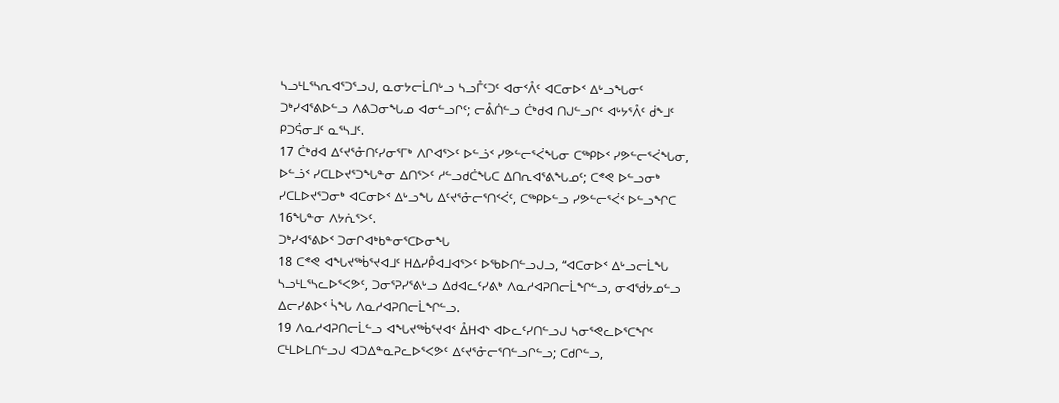ᓴᓗᒻᒪᕐᓴᕆᐊᕐᑐᕐᓗᒍ, ᓇᓂᔭᓕᒫᑎᒡᓗ ᓴᓗᒤᑦᑐᑦ ᐊᓂᑉᐰᑦ ᐊᑕᓂᐅᑉ ᐃᒡᓗᖓᓂᑦ ᑐᒃᓯᐊᕐᕕᐅᓪᓗ ᐱᕕᑐᓂᖓᓄ ᐊᓂᓪᓗᒋᑦ; ᓕᕔᑏᓪᓗ ᑖᒃᑯᐊ ᑎᒍᓪᓗᒋᑦ ᐊᒡᔭᕐᐰᑦ ᑰᖕᒧᑦ ᑭᑐᕌᓂᒧᑦ ᓇᕐᓴᒧᑦ.
17 ᑖᒃᑯᐊ ᐃᑦᔪᕐᓁᑎᑦᓯᓂᕐᒥᒃ ᐱᒋᐊᕐᐳᑦ ᐅᓪᓘᑉ ᓯᕗᓪᓕᕐᐹᖓᓂ ᑕᖅᑭᐅᑉ ᓯᕗᓪᓕᕐᐹᖓᓂ, ᐅᓪᓘᑉ ᓯᑕᒪᐅᔪᕐᑐᖓᓐᓂ ᐃᑎᕐᐳᑦ ᓱᓪᓗᑯᑖᖓᑕ ᐃᑎᕆᐊᕐᕕᖓᓄᑦ; ᑕᕝᕙ ᐅᓪᓗᓂᒃ ᓯᑕᒪᐅᔪᕐᑐᓂᒃ ᐊᑕᓂᐅᑉ ᐃᒡᓗᖓ ᐃᑦᔪᕐᓁᓕᕐᑎᑉᐹᑦ, ᑕᖅᑭᐅᓪᓗ ᓯᕗᓪᓕᕐᐹᑉ ᐅᓪᓗᖏᑕ 16ᖓᓐᓂ ᐱᔭᕇᕐᐳᑦ.
ᑐᒃᓯᐊᕐᕕᐅᑉ ᑐᓂᒋᐊᒃᑲᓐᓂᕐᑕᐅᓂᖓ
18 ᑕᕝᕙ ᐊᖓᔪᖅᑳᕐᔪᐊᒧᑦ ᕼᐃᓯᑬᐊᒧᐊᕐᐳᑦ ᐅᖃᐅᑎᓪᓗᒍᓗ, “ᐊᑕᓂᐅᑉ ᐃᒡᓗᓕᒫᖓ ᓴᓗᒻᒪᕐᓴᓚᐅᕐᐸᕗᑦ, ᑐᓂᕐᕈᓯᕐᕕᒡᓗ ᐃᑯᐊᓚᑦᓯᕕᒃ ᐱᓇᓱᐊᕈᑎᓕᒫᖏᓪᓗ, ᓂᐊᖂᔭᓄᓪᓗ ᐃᓕᓯᕕᐅᑉ ᓵᖓ ᐱᓇᓱᐊᕈᑎᓕᒫᖏᓪᓗ.
19 ᐱᓇᓱᐊᕈᑎᓕᒫᓪᓗ ᐊᖓᔪᖅᑳᕐᔪᐊᑉ ᐂᕼᐊᔅ ᐊᐅᓚᑦᓯᑎᓪᓗᒍ ᓴᓂᕐᕙᓚᐅᕐᑕᖏᑦ ᑕᒻᒪᐅᒪᑎᓪᓗᒍ ᐊᑐᐃᓐᓇᕈᓚᐅᕐᐸᕗᑦ ᐃᑦᔪᕐᓁᓕᕐᑎᓪᓗᒋᓪᓗ; ᑕᑯᒋᓪᓗ,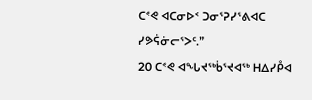ᑕᕝᕙ ᐊᑕᓂᐅᑉ ᑐᓂᕐᕈᓯᕐᕕᐊᑕ ᓯᕗᕌᓃᓕᕐᐳᑦ.”
20 ᑕᕝᕙ ᐊᖓᔪᖅᑳᕐᔪᐊᖅ ᕼᐃᓯᑬᐊ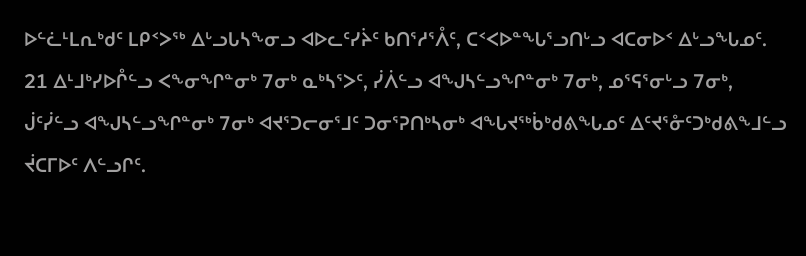ᐅᓪᓛᒻᒪᕆᒃᑯᑦ ᒪᑭᑉᐳᖅ ᐃᒡᓗᒐᓴᖕᓂᓗ ᐊᐅᓚᑦᓯᔩᑦ ᑲᑎᕐᓱᕐᐰᑦ, ᑕᑉᐸᐅᓐᖓᕐᓗᑎᒡᓗ ᐊᑕᓂᐅᑉ ᐃᒡᓗᖓᓄᑦ.
21 ᐃᒻᒧᒃᓯᐅᒊᓪᓗ ᐸᖕᓂᖏᓐᓂᒃ 7ᓂᒃ ᓇᒃᓴᕐᐳᑦ, ᓰᐲᓪᓗ ᐊᖑᓴᓪᓗᖏᓐᓂᒃ 7ᓂᒃ, ᓄᕐᕋᕐᓂᒡᓗ 7ᓂᒃ, ᒎᑦᓰᓪᓗ ᐊᖑᓴᓪᓗᖏᓐᓂᒃ 7ᓂᒃ ᐊᔪᕐᑐᓕᓂᕐᒧᑦ ᑐᓂᕐᕈᑎᒃᓴᓂᒃ ᐊᖓᔪᖅᑳᒃᑯᕕᖓᓄᑦ ᐃᑦᔪᕐᓁᑦᑐᒃᑯᕕᖕᒧᓪᓗ ᔫᑕᒥᐅᑦ ᐱᓪᓗᒋᑦ.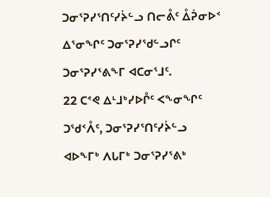ᑐᓂᕐᕈᓯᕐᑎᑦᓯᔩᓪᓗ ᑎᓕᕔᑦ ᐂᕉᓂᐅᑉ ᐃᕐᓂᖏᑦ ᑐᓂᕐᕈᓯᖁᓪᓗᒋᑦ ᑐᓂᕐᕈᓯᕐᕕᖕᒥ ᐊᑕᓂᕐᒧᑦ.
22 ᑕᕝᕙ ᐃᒻᒧᒃᓯᐅᒊᑦ ᐸᖕᓂᖏᑦ ᑐᖁᑉᐰᑦ, ᑐᓂᕐᕈᓯᕐᑎᑦᓯᔩᓪᓗ ᐊᐅᖕᒥᒃ ᐱᒐᒥᒃ ᑐᓂᕐᕈᓯᕐᕕᒃ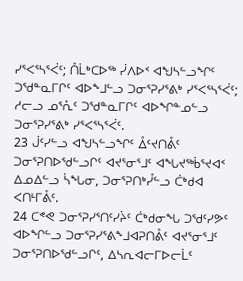ᓯᕐᐸᕐᓴᕐᐹᑦ; ᑍᒫᒃᑕᐅᖅ ᓰᐱᐅᑉ ᐊᖑᓴᓪᓗᖏᑦ ᑐᖁᓐᓇᒥᒋᑦ ᐊᐅᖕᒧᓪᓗ ᑐᓂᕐᕈᓯᕐᕕᒃ ᓯᕐᐸᕐᓴᕐᐹᑦ; ᓱᓕᓗ ᓄᕐᕅᑦ ᑐᖁᓐᓇᒥᒋᑦ ᐊᐅᖏᓐᓄᓪᓗ ᑐᓂᕐᕈᓯᕐᕕᒃ ᓯᕐᐸᕐᓴᕐᐹᑦ.
23 ᒎᑦᓯᓪᓗ ᐊᖑᓴᓪᓗᖏᑦ ᐂᑦᔪᑎᕔᑦ ᑐᓂᕐᕈᑎᐅᖁᓪᓗᒋᑦ ᐊᔪᕐᓂᕐᒧᑦ ᐊᖓᔪᖅᑳᕐᔪᐊᑉ ᐃᓄᐃᓪᓗ ᓵᖓᓂ, ᑐᓂᕐᕈᑎᒃᓮᓪᓗ ᑖᒃᑯᐊ ᐸᑎᒻᒥᕔᑦ.
24 ᑕᕝᕙ ᑐᓂᕐᕈᓯᕐᑎᑦᓯᔩᑦ ᑖᒃᑯᓂᖓ ᑐᖁᑦᓯᕗᑦ ᐊᐅᖏᓪᓗ ᑐᓂᕐᕈᓯᕐᕕᖕᒧᐊᕈᑎᕔᑦ ᐊᔪᕐᓂᕐᒧᑦ ᑐᓂᕐᕈᑎᐅᖁᓪᓗᒋᑦ, ᐃᓴᕆᐊᓕᒥᐅᓕᒫᑦ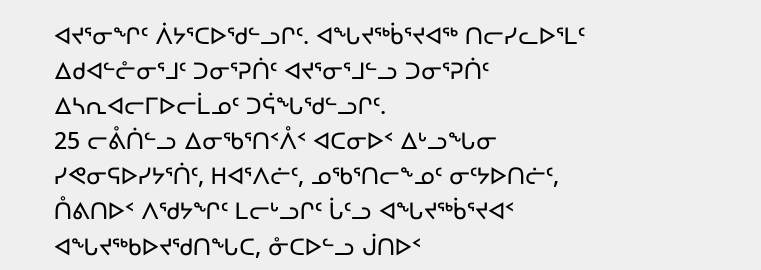ᐊᔪᕐᓂᖏᑦ ᐲᔭᕐᑕᐅᖁᓪᓗᒋᑦ. ᐊᖓᔪᖅᑳᕐᔪᐊᖅ ᑎᓕᓯᓚᐅᕐᒪᑦ ᐃᑯᐊᓪᓔᓂᕐᒧᑦ ᑐᓂᕐᕈᑏᑦ ᐊᔪᕐᓂᕐᒧᓪᓗ ᑐᓂᕐᕈᑏᑦ ᐃᓴᕆᐊᓕᒥᐅᓕᒫᓄᑦ ᑐᕌᖓᖁᓪᓗᒋᑦ.
25 ᓕᕔᑏᓪᓗ ᐃᓂᖃᕐᑎᑉᐰᑉ ᐊᑕᓂᐅᑉ ᐃᒡᓗᖓᓂ ᓯᕙᓂᕋᐅᓯᔭᕐᑏᑦ, ᕼᐊᕐᐱᓖᑦ, ᓄᖃᕐᑎᓕᖕᓄᑦ ᓂᑦᔭᐅᑎᓖᑦ, ᑍᕕᑎᐅᑉ ᐱᖁᔭᖏᑦ ᒪᓕᒡᓗᒋᑦ ᒑᑦᓗ ᐊᖓᔪᖅᑳᕐᔪᐊᑉ ᐊᖓᔪᖅᑲᐅᔪᖁᑎᖓᑕ, ᓁᑕᐅᓪᓗ ᒎᑎᐅᑉ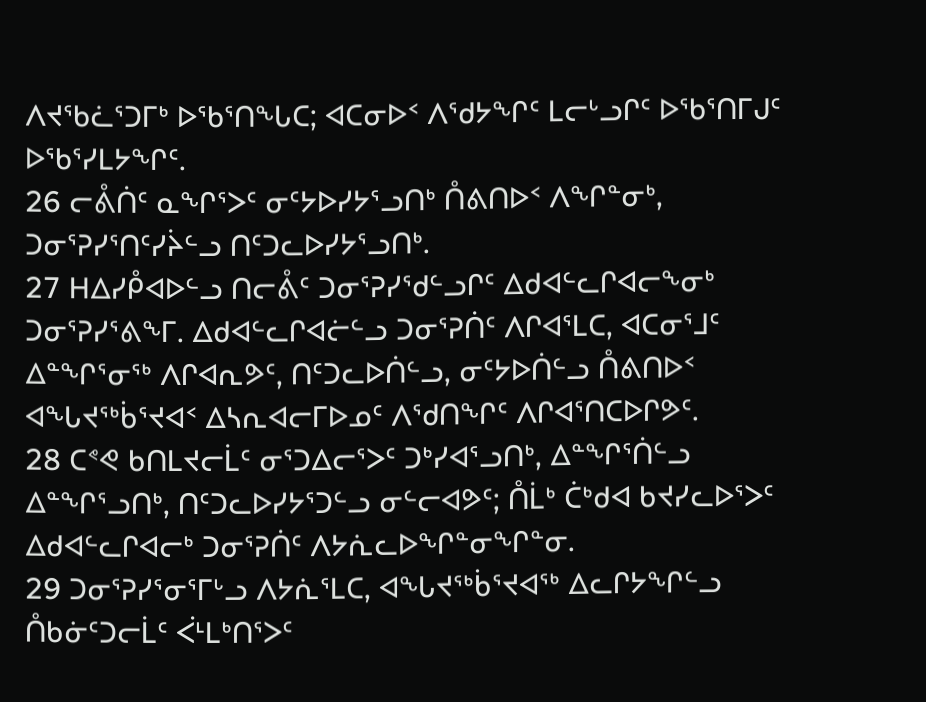ᐱᔪᖃᓛᕐᑐᒥᒃ ᐅᖃᕐᑎᖓᑕ; ᐊᑕᓂᐅᑉ ᐱᖁᔭᖏᑦ ᒪᓕᒡᓗᒋᑦ ᐅᖃᕐᑎᒥᒍᑦ ᐅᖃᕐᓯᒪᔭᖏᑦ.
26 ᓕᕔᑏᑦ ᓇᖏᕐᐳᑦ ᓂᑦᔭᐅᓯᔭᕐᓗᑎᒃ ᑍᕕᑎᐅᑉ ᐱᖏᓐᓂᒃ, ᑐᓂᕐᕈᓯᕐᑎᑦᓯᔩᓪᓗ ᑎᑦᑐᓚᐅᓯᔭᕐᓗᑎᒃ.
27 ᕼᐃᓯᑬᐊᐅᓪᓗ ᑎᓕᕔᑦ ᑐᓂᕐᕈᓯᖁᓪᓗᒋᑦ ᐃᑯᐊᓪᓚᒋᐊᓕᖕᓂᒃ ᑐᓂᕐᕈᓯᕐᕕᖕᒥ. ᐃᑯᐊᓪᓚᒋᐊᓖᓪᓗ ᑐᓂᕐᕈᑏᑦ ᐱᒋᐊᕐᒪᑕ, ᐊᑕᓂᕐᒧᑦ ᐃᓐᖏᕐᓂᖅ ᐱᒋᐊᕆᕗᑦ, ᑎᑦᑐᓚᐅᑏᓪᓗ, ᓂᑦᔭᐅᑏᓪᓗ ᑍᕕᑎᐅᑉ ᐊᖓᔪᖅᑳᕐᔪᐊᑉ ᐃᓴᕆᐊᓕᒥᐅᓄᑦ ᐱᖁᑎᖏᑦ ᐱᒋᐊᕐᑎᑕᐅᒋᕗᑦ.
28 ᑕᕝᕙ ᑲᑎᒪᔪᓕᒫᑦ ᓂᕐᑐᐃᓕᕐᐳᑦ ᑐᒃᓯᐊᕐᓗᑎᒃ, ᐃᓐᖏᕐᑏᓪᓗ ᐃᓐᖏᕐᓗᑎᒃ, ᑎᑦᑐᓚᐅᓯᔭᕐᑐᓪᓗ ᓂᓪᓕᐊᕗᑦ; ᑍᒫᒃ ᑖᒃᑯᐊ ᑲᔪᓯᓚᐅᕐᐳᑦ ᐃᑯᐊᓪᓚᒋᐊᓕᒃ ᑐᓂᕐᕈᑏᑦ ᐱᔭᕇᓚᐅᖏᓐᓂᖏᓐᓂ.
29 ᑐᓂᕐᕈᓯᕐᓂᕐᒥᒡᓗ ᐱᔭᕇᕐᒪᑕ, ᐊᖓᔪᖅᑳᕐᔪᐊᖅ ᐃᓚᒋᔭᖏᓪᓗ ᑍᑲᓃᑦᑐᓕᒫᑦ ᐹᒻᒪᒃᑎᕐᐳᑦ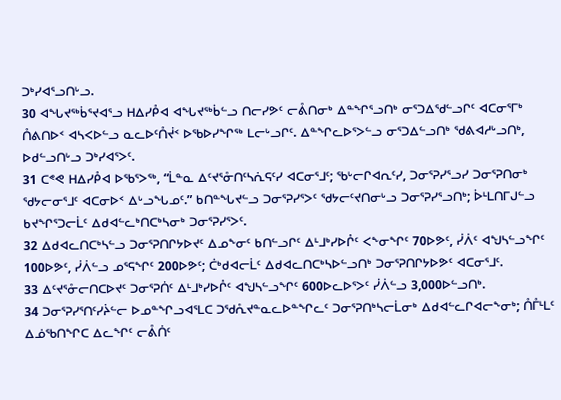ᑐᒃᓯᐊᕐᓗᑎᒡᓗ.
30 ᐊᖓᔪᖅᑳᕐᔪᐊᕐᓗ ᕼᐃᓯᑬᐊ ᐊᖓᔪᖅᑳᓪᓗ ᑎᓕᓯᕗᑦ ᓕᕔᑎᓂᒃ ᐃᓐᖏᕐᓗᑎᒃ ᓂᕐᑐᐃᖁᓪᓗᒋᑦ ᐊᑕᓂᕐᒥᒃ ᑍᕕᑎᐅᑉ ᐊᓴᐸᐅᓪᓗ ᓇᓚᐅᑦᑍᔫᑉ ᐅᖃᐅᓯᖏᖅ ᒪᓕᒡᓗᒋᑦ. ᐃᓐᖏᓚᐅᕐᐳᓪᓗ ᓂᕐᑐᐃᓪᓗᑎᒃ ᖁᕕᐊᓱᒡᓗᑎᒃ, ᐅᑯᓪᓗᑎᒡᓗ ᑐᒃᓯᐊᕐᐳᑦ.
31 ᑕᕝᕙ ᕼᐃᓯᑬᐊ ᐅᖃᕐᐳᖅ, “ᒫᓐᓇ ᐃᑦᔪᕐᓁᑎᑦᓴᕇᕋᑦᓯ ᐊᑕᓂᕐᒧᑦ; ᖃᒡᓕᒋᐊᕆᑦᓯ, ᑐᓂᕐᕈᓯᕐᓗᓯ ᑐᓂᕐᕈᑎᓂᒃ ᖁᔭᓕᓂᕐᒧᑦ ᐊᑕᓂᐅᑉ ᐃᒡᓗᖓᓄᑦ.” ᑲᑎᓐᖓᔪᓪᓗ ᑐᓂᕐᕈᓯᕐᐳᑦ ᖁᔭᓕᑦᔪᑎᓂᒡᓗ ᑐᓂᕐᕈᓯᕐᓗᑎᒃ; ᐆᒻᒪᑎᒥᒍᓪᓗ ᑲᔪᖏᕐᑐᓕᒫᑦ ᐃᑯᐊᓪᓚᒃᑎᑕᒃᓴᓂᒃ ᑐᓂᕐᕈᓯᕐᐳᑦ.
32 ᐃᑯᐊᓚᑎᑕᒃᓴᓪᓗ ᑐᓂᕐᕈᑎᒋᔭᐅᔪᑦ ᐃᓄᖕᓂᑦ ᑲᑎᓪᓗᒋᑦ ᐃᒻᒧᒃᓯᐅᒊᑦ ᐸᖕᓂᖏᑦ 70ᐅᕗᑦ, ᓰᐲᑦ ᐊᖑᓴᓪᓗᖏᑦ 100ᐅᕗᑦ, ᓰᐲᓪᓗ ᓄᕐᕋᖏᑦ 200ᐅᕗᑦ; ᑖᒃᑯᐊᓕᒫᑦ ᐃᑯᐊᓚᑎᑕᒃᓴᐅᓪᓗᑎᒃ ᑐᓂᕐᕈᑎᒋᔭᐅᕗᑦ ᐊᑕᓂᕐᒧᑦ.
33 ᐃᑦᔪᕐᓁᓕᑎᑕᐅᔪᑦ ᑐᓂᕐᕈᑏᑦ ᐃᒻᒧᒃᓯᐅᒊᑦ ᐊᖑᓴᓪᓗᖏᑦ 600ᐅᓚᐅᕐᐳᑦ ᓰᐲᓪᓗ 3,000ᐅᓪᓗᑎᒃ.
34 ᑐᓂᕐᕈᓯᕐᑎᑦᓯᔩᓪᓕ ᐅᓄᓐᖏᓗᐊᕐᒪᑕ ᑐᖁᕅᔪᓐᓇᓚᐅᓐᖏᓚᑦ ᑐᓂᕐᕈᑎᒃᓴᓕᒫᓂᒃ ᐃᑯᐊᓪᓚᒋᐊᓕᖕᓂᒃ; ᑍᒤᒻᒪᑦ ᐃᓅᖃᑎᖏᑕ ᐃᓚᖏᑦ ᓕᕔᑏᑦ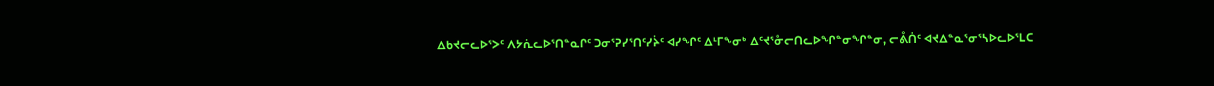ᐃᑲᔪᓕᓚᐅᕐᐳᑦ ᐱᔭᕇᓚᐅᕐᑎᓐᓇᒋᑦ ᑐᓂᕐᕈᓯᕐᑎᑦᓯᔩᑦ ᐊᓯᖏᑦ ᐃᒻᒥᖕᓂᒃ ᐃᑦᔪᕐᓁᓕᑎᓚᐅᖏᓐᓂᖏᓐᓂ, ᓕᕔᑏᑦ ᐊᔪᐃᓐᓇᕐᓂᕐᓴᐅᓚᐅᕐᒪᑕ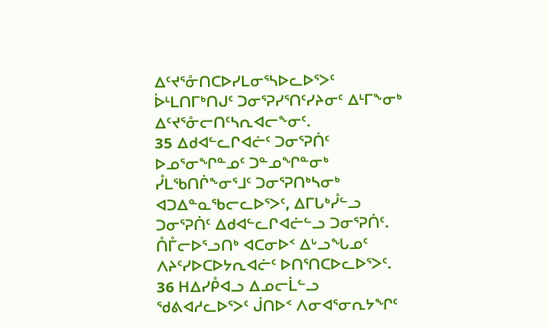ᐃᑦᔪᕐᓁᑎᑕᐅᓯᒪᓂᕐᓴᐅᓚᐅᕐᐳᑦ ᐆᒻᒪᑎᒥᒃᑎᒍᑦ ᑐᓂᕐᕈᓯᕐᑎᑦᓯᔨᓂᑦ ᐃᒻᒥᖕᓂᒃ ᐃᑦᔪᕐᓁᓕᑎᑦᓴᕆᐊᓕᖕᓂᑦ.
35 ᐃᑯᐊᓪᓚᒋᐊᓖᑦ ᑐᓂᕐᕈᑏᑦ ᐅᓄᕐᓂᖏᓐᓄᑦ ᑐᓐᓄᖏᓐᓂᒃ ᓮᒪᖃᑎᒌᖕᓂᕐᒧᑦ ᑐᓂᕐᕈᑎᒃᓴᓂᒃ ᐊᑐᐃᓐᓇᖃᓕᓚᐅᕐᐳᑦ, ᐃᒥᒐᒃᓮᓪᓗ ᑐᓂᕐᕈᑏᑦ ᐃᑯᐊᓪᓚᒋᐊᓖᓪᓗ ᑐᓂᕐᕈᑏᑦ. ᑍᒤᓕᐅᕐᓗᑎᒃ ᐊᑕᓂᐅᑉ ᐃᒡᓗᖓᓄᑦ ᐱᔨᑦᓯᐅᑕᐅᔭᕆᐊᓖᑦ ᐅᑎᕐᑎᑕᐅᓚᐅᕐᐳᑦ.
36 ᕼᐃᓯᑬᐊᓗ ᐃᓄᓕᒫᓪᓗ ᖁᕕᐊᓱᓚᐅᕐᐳᑦ ᒎᑎᐅᑉ ᐱᓂᐊᕐᓂᕆᔭᖏᑦ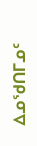ᐃᓄᖁᑎᒥᓄᑦ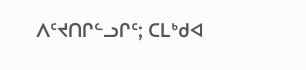ᐱᑦᔪᑎᒋᓪᓗᒋᑦ; ᑕᒪᒃᑯᐊ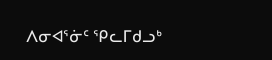ᐱᓂᐊᕐᓃᑦ ᕿᓚᒥᑯᓗᒃ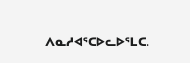ᐱᓇᓱᐊᕐᑕᐅᓚᐅᕐᒪᑕ.